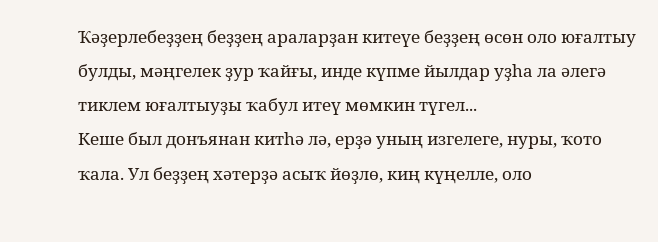Ҡәҙерлебеҙҙең беҙҙең араларҙан китеүе беҙҙең өсөн оло юғалтыу булды, мәңгелек ҙур ҡайғы, инде күпме йылдар уҙһа ла әлегә тиклем юғалтыуҙы ҡабул итеү мөмкин түгел...
Кеше был донъянан китһә лә, ерҙә уның изгелеге, нуры, ҡото ҡала. Ул беҙҙең хәтерҙә асыҡ йөҙлө, киң күңелле, оло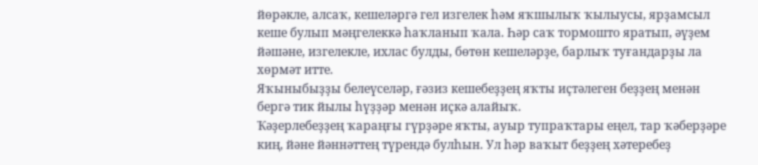йөрәкле, алсаҡ, кешеләргә гел изгелек һәм яҡшылыҡ ҡылыусы, ярҙамсыл кеше булып мәңгелеккә һаҡланып ҡала. Һәр саҡ тормошто яратып, әүҙем йәшәне, изгелекле, ихлас булды, бөтөн кешеләрҙе, барлыҡ туғандарҙы ла хөрмәт итте.
Яҡыныбыҙҙы белеүселәр, ғәзиз кешебеҙҙең яҡты иҫтәлеген беҙҙең менән бергә тик йылы һүҙҙәр менән иҫкә алайыҡ.
Ҡәҙерлебеҙҙең ҡараңғы гүрҙәре яҡты, ауыр тупраҡтары еңел, тар ҡәберҙәре киң, йәне йәннәттең түрендә булһын. Ул һәр ваҡыт беҙҙең хәтеребеҙ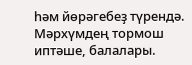һәм йөрәгебеҙ түрендә.
Мәрхүмдең тормош иптәше, балалары.